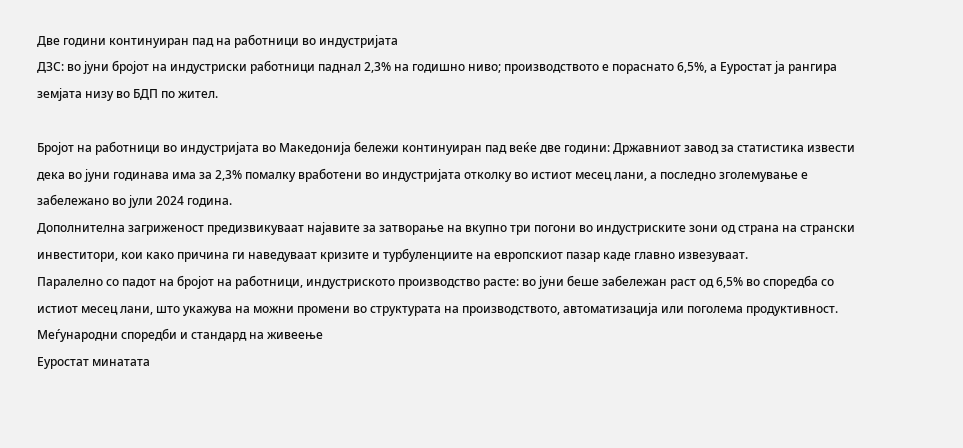Две години континуиран пад на работници во индустријата
ДЗС: во јуни бројот на индустриски работници паднал 2,3% на годишно ниво; производството е пораснато 6,5%, а Еуростат ја рангира земјата низу во БДП по жител.

Бројот на работници во индустријата во Македонија бележи континуиран пад веќе две години: Државниот завод за статистика извести дека во јуни годинава има за 2,3% помалку вработени во индустријата отколку во истиот месец лани, а последно зголемување е забележано во јули 2024 година.
Дополнителна загриженост предизвикуваат најавите за затворање на вкупно три погони во индустриските зони од страна на странски инвеститори, кои како причина ги наведуваат кризите и турбуленциите на европскиот пазар каде главно извезуваат.
Паралелно со падот на бројот на работници, индустриското производство расте: во јуни беше забележан раст од 6,5% во споредба со истиот месец лани, што укажува на можни промени во структурата на производството, автоматизација или поголема продуктивност.
Меѓународни споредби и стандард на живеење
Еуростат минатата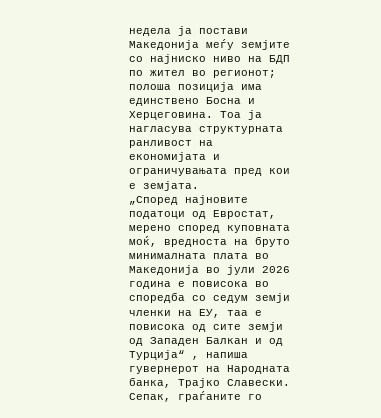недела ја постави Македонија меѓу земјите со најниско ниво на БДП по жител во регионот; полоша позиција има единствено Босна и Херцеговина. Тоа ја нагласува структурната ранливост на економијата и ограничувањата пред кои е земјата.
„Според најновите податоци од Евростат, мерено според куповната моќ, вредноста на бруто минималната плата во Македонија во јули 2026 година е повисока во споредба со седум земји членки на ЕУ, таа е повисока од сите земји од Западен Балкан и од Турција“ , напиша гувернерот на Народната банка, Трајко Славески.
Сепак, граѓаните го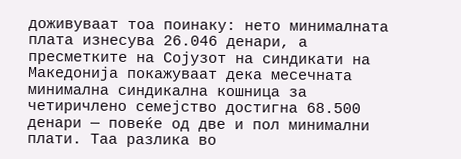доживуваат тоа поинаку: нето минималната плата изнесува 26.046 денари, а пресметките на Сојузот на синдикати на Македонија покажуваат дека месечната минимална синдикална кошница за четиричлено семејство достигна 68.500 денари — повеќе од две и пол минимални плати. Таа разлика во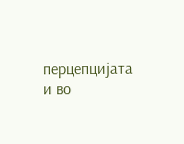перцепцијата и во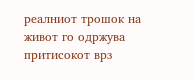реалниот трошок на живот го одржува притисокот врз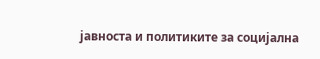јавноста и политиките за социјална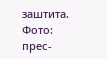заштита.
Фото: прес-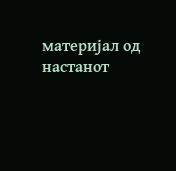материјал од настанот